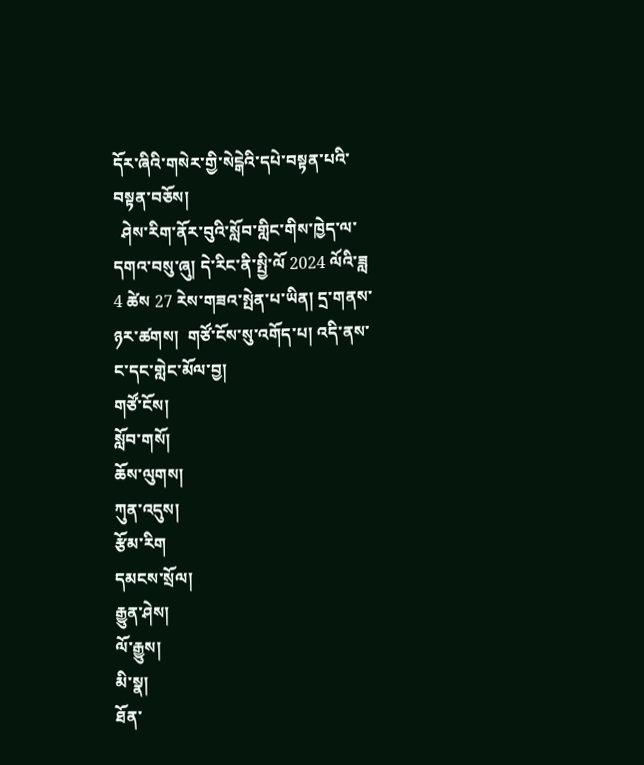དོར་ཞིའི་གསེར་གྱི་སེངྒེའི་དཔེ་བསྟན་པའི་བསྟན་བཅོས།
  ཤེས་རིག་ནོར་བུའི་སློབ་གླིང་གིས་ཁྱེད་ལ་དགའ་བསུ་ཞུ། དེ་རིང་ནི་སྤྱི་ལོ 2024 ལོའི་ཟླ 4 ཚེས 27 རེས་གཟའ་སྤེན་པ་ཡིན། དྲ་གནས་ཉར་ཚགས།  གཙོ་ངོས་སུ་འགོད་པ། འདི་ནས་ང་དང་གླེང་མོལ་བྱ།
གཙོ་ངོས།
སློབ་གསོ།
ཆོས་ལུགས།
ཀུན་འདུས།
རྩོམ་རིག
དམངས་སྲོལ།
རྒྱུན་ཤེས།
ལོ་རྒྱུས།
མི་སྣ།
ཐོན་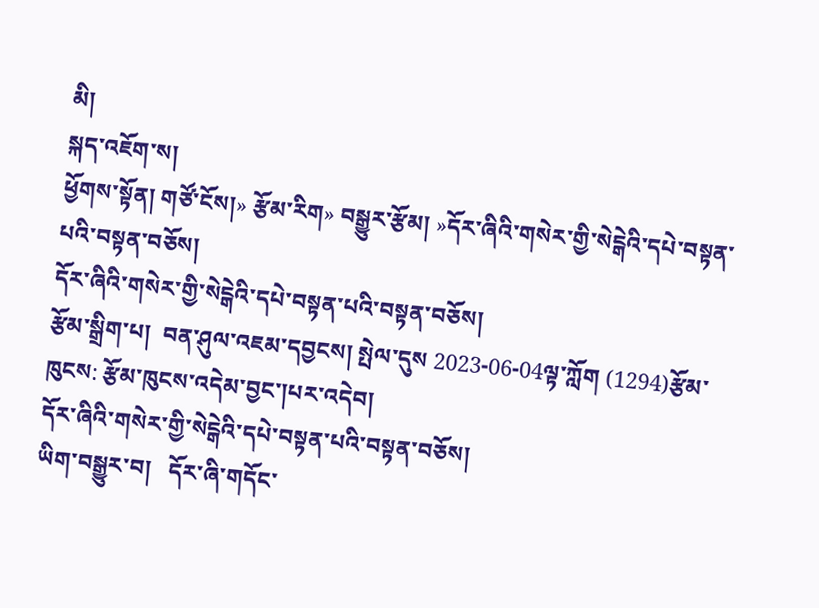མི།
སྐད་འཇོག་ས།
ཕྱོགས་སྟོན། གཙོ་ངོས།» རྩོམ་རིག» བསྒྱུར་རྩོམ། »དོར་ཞིའི་གསེར་གྱི་སེངྒེའི་དཔེ་བསྟན་པའི་བསྟན་བཅོས།
དོར་ཞིའི་གསེར་གྱི་སེངྒེའི་དཔེ་བསྟན་པའི་བསྟན་བཅོས།
རྩོམ་སྒྲིག་པ།  བན་ཤུལ་འཇམ་དབྱངས། སྤེལ་དུས 2023-06-04ལྟ་ཀློག (1294)རྩོམ་ཁུངས: རྩོམ་ཁུངས་འདེམ་བྱང་།པར་འདེབ།
དོར་ཞིའི་གསེར་གྱི་སེངྒེའི་དཔེ་བསྟན་པའི་བསྟན་བཅོས།
ཡིག་བསྒྱུར་བ།   དོར་ཞི་གདོང་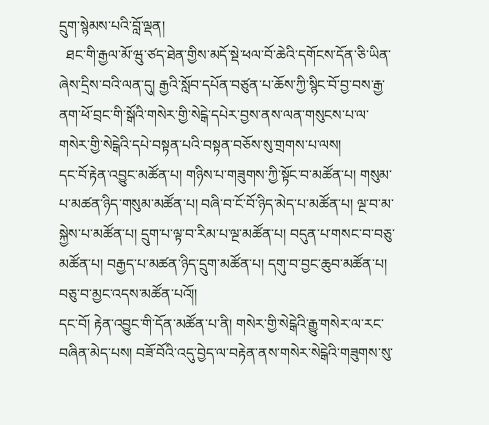དྲུག་སྙེམས་པའི་བློ་ལྡན།
  ཐང་གི་རྒྱལ་མོ་ཝུ་ཙད་ཐེན་གྱིས་མདོ་སྡེ་ཕལ་བོ་ཆེའི་དགོངས་དོན་ཅི་ཡིན་ཞེས་དྲིས་བའི་ལན་དུ། རྒྱའི་སློབ་དཔོན་བཙུན་པ་ཆོས་ཀྱི་སྙིང་བོ་བྱ་བས་རྒྱ་ནག་ཕོ་བྲང་གི་སྒོའི་གསེར་གྱི་སེངྒེ་དཔེར་བྱས་ནས་ལན་གསུངས་པ་ལ་གསེར་གྱི་སེངྒེའི་དཔེ་བསྟན་པའི་བསྟན་བཅོས་སུ་གྲགས་པ་ལས།
དང་བོ་རྟེན་འབྱུང་མཚོན་པ། གཉིས་པ་གཟུགས་ཀྱི་སྟོང་བ་མཚོན་པ། གསུམ་པ་མཚན་ཉིད་གསུམ་མཚོན་པ། བཞི་བ་ངོ་བོ་ཉིད་མེད་པ་མཚོན་པ། ལྔ་བ་མ་སྐྱེས་པ་མཚོན་པ། དྲུག་པ་ལྟ་བ་རིམ་པ་ལྔ་མཚོན་པ། བདུན་པ་གསང་བ་བཅུ་མཚོན་པ། བརྒྱད་པ་མཚན་ཉིད་དྲུག་མཚོན་པ། དགུ་བ་བྱང་ཆུབ་མཚོན་པ། བཅུ་བ་མྱང་འདས་མཚོན་པའོ།།
དང་བོ། རྟེན་འབྱུང་གི་དོན་མཚོན་པ་ནི། གསེར་གྱི་སེངྒེའི་རྒྱུ་གསེར་ལ་རང་བཞིན་མེད་པས། བཟོ་བོའི་འདུ་བྱེད་ལ་བརྟེན་ནས་གསེར་སེངྒེའི་གཟུགས་སུ་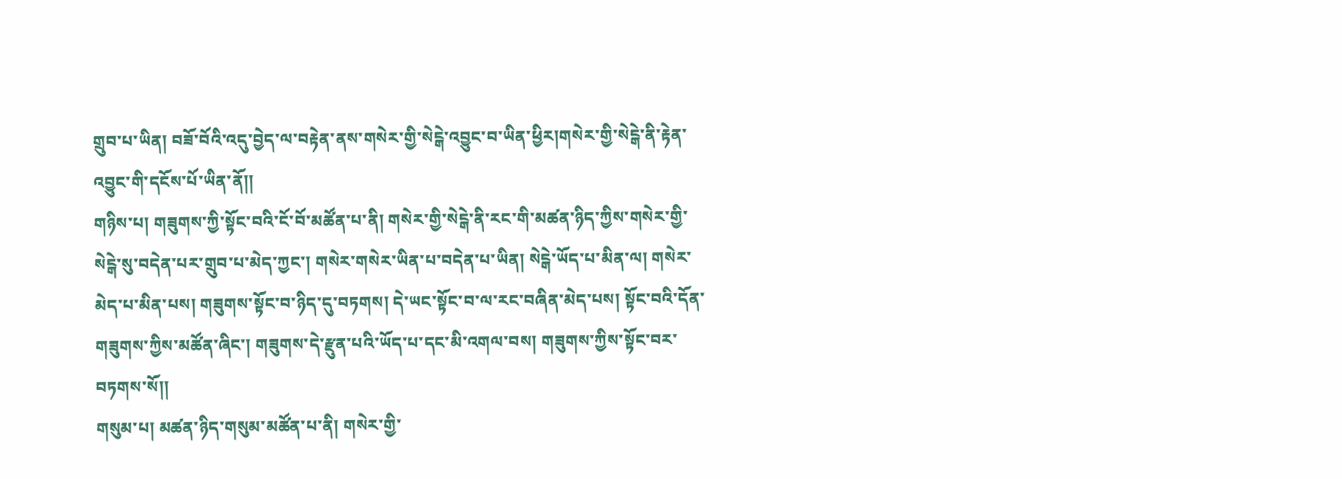གྲུབ་པ་ཡིན། བཟོ་བོའི་འདུ་བྱེད་ལ་བརྟེན་ནས་གསེར་གྱི་སེངྒེ་འབྱུང་བ་ཡིན་ཕྱིར།གསེར་གྱི་སེངྒེ་ནི་རྟེན་འབྱུང་གི་དངོས་པོ་ཡིན་ནོ།།
གཉིས་པ། གཟུགས་ཀྱི་སྟོང་བའི་ངོ་བོ་མཚོན་པ་ནི། གསེར་གྱི་སེངྒེ་ནི་རང་གི་མཚན་ཉིད་ཀྱིས་གསེར་གྱི་སེངྒེ་སུ་བདེན་པར་གྲུབ་པ་མེད་ཀྱང་། གསེར་གསེར་ཡིན་པ་བདེན་པ་ཡིན། སེངྒེ་ཡོད་པ་མིན་ལ། གསེར་མེད་པ་མིན་པས། གཟུགས་སྟོང་བ་ཉིད་དུ་བཏགས། དེ་ཡང་སྟོང་བ་ལ་རང་བཞིན་མེད་པས། སྟོང་བའི་དོན་གཟུགས་ཀྱིས་མཚོན་ཞིང་། གཟུགས་དེ་རྫུན་པའི་ཡོད་པ་དང་མི་འགལ་བས། གཟུགས་ཀྱིས་སྟོང་བར་བཏགས་སོ།།
གསུམ་པ། མཚན་ཉིད་གསུམ་མཚོན་པ་ནི། གསེར་གྱི་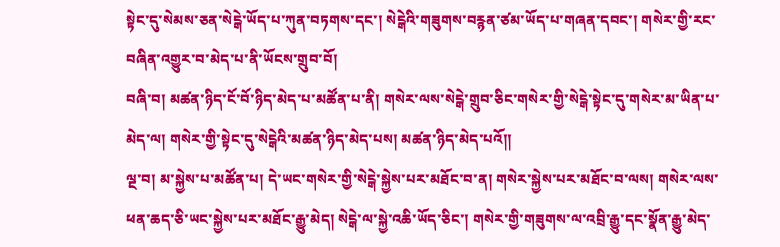སྟེང་དུ་སེམས་ཅན་སེངྒེ་ཡོད་པ་ཀུན་བཏགས་དང་། སེངྒེའི་གཟུགས་བརྙན་ཙམ་ཡོད་པ་གཞན་དབང་། གསེར་གྱི་རང་བཞིན་འགྱུར་བ་མེད་པ་ནི་ཡོངས་གྲུབ་བོ།
བཞི་བ། མཚན་ཉིད་ངོ་བོ་ཉིད་མེད་པ་མཚོན་པ་ནི། གསེར་ལས་སེངྒེ་གྲུབ་ཅིང་གསེར་གྱི་སེངྒེ་སྟེང་དུ་གསེར་མ་ཡིན་པ་མེད་ལ། གསེར་གྱི་སྟེང་དུ་སེངྒེའི་མཚན་ཉིད་མེད་པས། མཚན་ཉིད་མེད་པའོ།།
ལྔ་བ། མ་སྐྱེས་པ་མཚོན་པ། དེ་ཡང་གསེར་གྱི་སེངྒེ་སྐྱེས་པར་མཐོང་བ་ན། གསེར་སྐྱེས་པར་མཐོང་བ་ལས། གསེར་ལས་ཕན་ཆད་ཅི་ཡང་སྐྱེས་པར་མཐོང་རྒྱུ་མེད། སེངྒེ་ལ་སྐྱེ་འཆི་ཡོད་ཅིང་། གསེར་གྱི་གཟུགས་ལ་འབྲི་རྒྱུ་དང་སྣོན་རྒྱུ་མེད་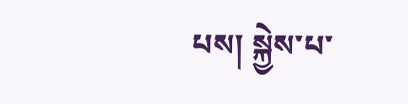པས། སྐྱེས་པ་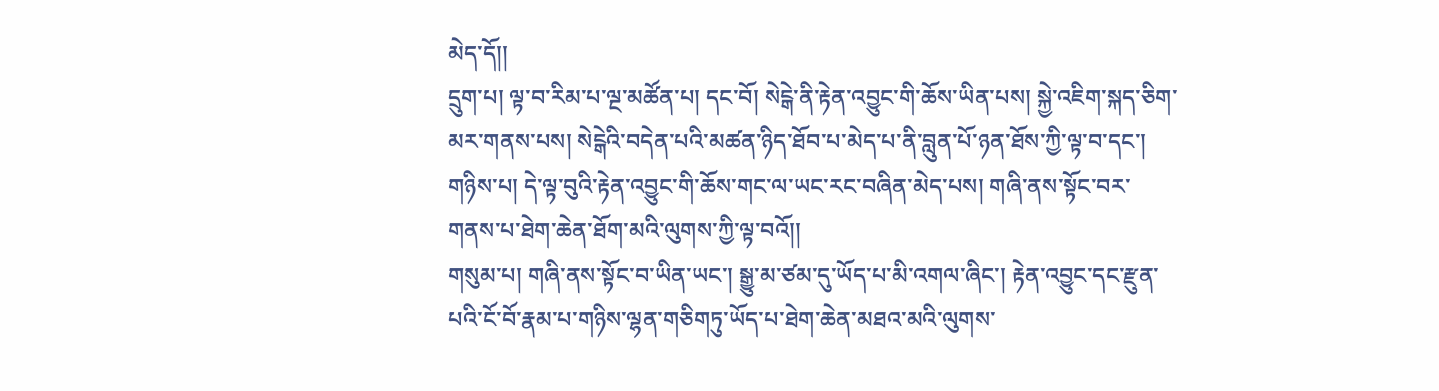མེད་དོ།།
དྲུག་པ། ལྟ་བ་རིམ་པ་ལྔ་མཚོན་པ། དང་བོ། སེངྒེ་ནི་རྟེན་འབྱུང་གི་ཆོས་ཡིན་པས། སྐྱེ་འཇིག་སྐད་ཅིག་མར་གནས་པས། སེངྒེའི་བདེན་པའི་མཚན་ཉིད་ཐོབ་པ་མེད་པ་ནི་བླུན་པོ་ཉན་ཐོས་ཀྱི་ལྟ་བ་དང་།
གཉིས་པ། དེ་ལྟ་བུའི་རྟེན་འབྱུང་གི་ཆོས་གང་ལ་ཡང་རང་བཞིན་མེད་པས། གཞི་ནས་སྟོང་བར་གནས་པ་ཐེག་ཆེན་ཐོག་མའི་ལུགས་ཀྱི་ལྟ་བའོ།།
གསུམ་པ། གཞི་ནས་སྟོང་བ་ཡིན་ཡང་། སྒྱུ་མ་ཙམ་དུ་ཡོད་པ་མི་འགལ་ཞིང་། རྟེན་འབྱུང་དང་རྫུན་པའི་ངོ་བོ་རྣམ་པ་གཉིས་ལྷན་གཅིགཏུ་ཡོད་པ་ཐེག་ཆེན་མཐའ་མའི་ལུགས་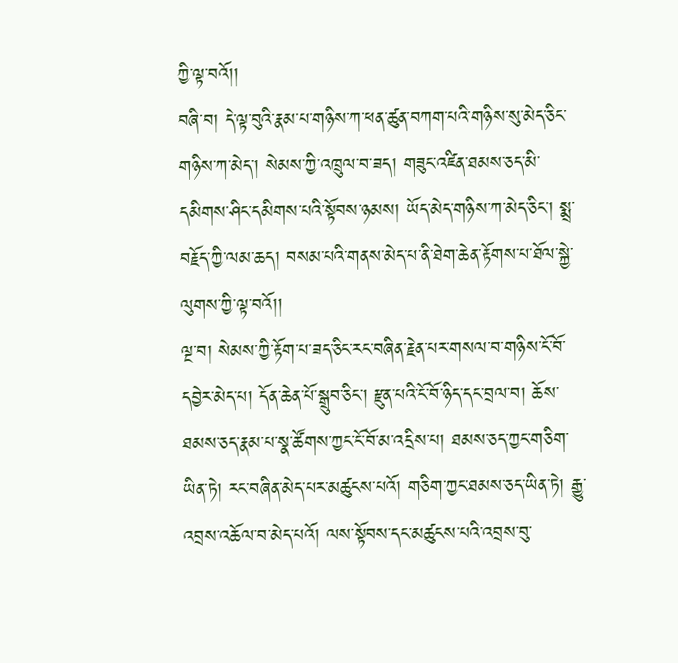ཀྱི་ལྟ་བའོ།།
བཞི་བ། དེ་ལྟ་བུའི་རྣམ་པ་གཉིས་ཀ་ཕན་ཚུན་བཀག་པའི་གཉིས་སུ་མེད་ཅིང་གཉིས་ཀ་མེད་། སེམས་ཀྱི་འཁྲུལ་བ་ཟད། གཟུང་འཛིན་ཐམས་ཅད་མི་དམིགས་ཤིང་དམིགས་པའི་སྟོབས་ཉམས། ཡོད་མེད་གཉིས་ཀ་མེད་ཅིང་། སྨྲ་བརྗོད་ཀྱི་ལམ་ཆད། བསམ་པའི་གནས་མེད་པ་ནི་ཐེག་ཆེན་རྟོགས་པ་ཐོལ་སྐྱེ་ལུགས་ཀྱི་ལྟ་བའོ།།
ལྔ་བ། སེམས་ཀྱི་རྟོག་པ་ཟད་ཅིང་རང་བཞིན་རྗེན་པར་གསལ་བ་གཉིས་ངོ་བོ་དབྱེར་མེད་པ། དོན་ཆེན་པོ་སྒྲུབ་ཅིང་། རྫུན་པའི་ངོ་བོ་ཉིད་དང་བྲལ་བ། ཆོས་ཐམས་ཅད་རྣམ་པ་སྣ་ཚོགས་ཀྱང་ངོ་བོ་མ་འདྲིས་པ། ཐམས་ཅད་ཀྱང་གཅིག་ཡིན་ཏེ། རང་བཞིན་མེད་པར་མཚུངས་པའོ། གཅིག་ཀྱང་ཐམས་ཅད་ཡིན་ཏེ། རྒྱུ་འབྲས་འཆོལ་བ་མེད་པའོ། ལས་སྟོབས་དང་མཚུངས་པའི་འབྲས་བུ་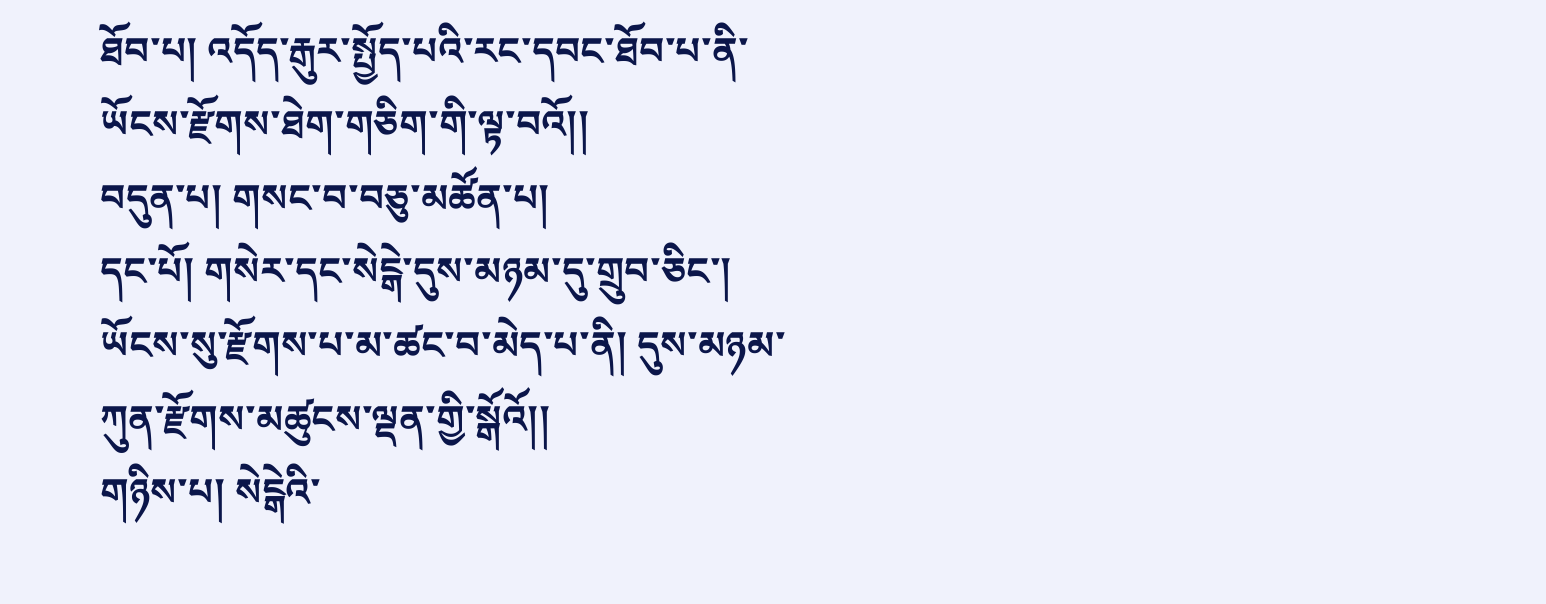ཐོབ་པ། འདོད་རྒུར་སྤྱོད་པའི་རང་དབང་ཐོབ་པ་ནི་ཡོངས་རྫོགས་ཐེག་གཅིག་གི་ལྟ་བའོ།།
བདུན་པ། གསང་བ་བཅུ་མཚོན་པ།
དང་པོ། གསེར་དང་སེངྒེ་དུས་མཉམ་དུ་གྲུབ་ཅིང་། ཡོངས་སུ་རྫོགས་པ་མ་ཚང་བ་མེད་པ་ནི། དུས་མཉམ་ཀུན་རྫོགས་མཚུངས་ལྡན་གྱི་སྒོའོ།།
གཉིས་པ། སེངྒེའི་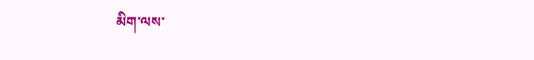མིག་ལས་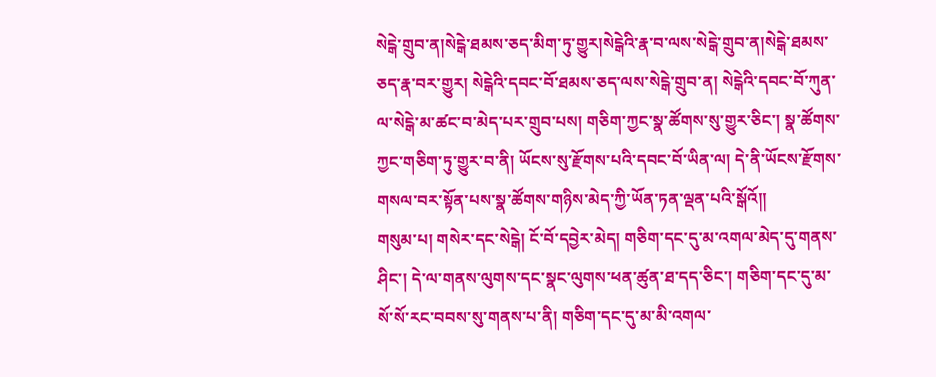སེངྒེ་གྲུབ་ན།སེངྒེ་ཐམས་ཅད་མིག་ཏུ་གྱུར།སེངྒེའི་རྣ་བ་ལས་སེངྒེ་གྲུབ་ན།སེངྒེ་ཐམས་ཅད་རྣ་བར་གྱུར། སེངྒེའི་དབང་བོ་ཐམས་ཅད་ལས་སེངྒེ་གྲུབ་ན། སེངྒེའི་དབང་བོ་ཀུན་ལ་སེངྒེ་མ་ཚང་བ་མེད་པར་གྲུབ་པས། གཅིག་ཀྱང་སྣ་ཚོགས་སུ་གྱུར་ཅིང་། སྣ་ཚོགས་ཀྱང་གཅིག་ཏུ་གྱུར་བ་ནི། ཡོངས་སུ་རྫོགས་པའི་དབང་བོ་ཡིན་ལ། དེ་ནི་ཡོངས་རྫོགས་གསལ་བར་སྟོན་པས་སྣ་ཚོགས་གཉིས་མེད་ཀྱི་ཡོན་ཏན་ལྡན་པའི་སྒོའོ།།
གསུམ་པ། གསེར་དང་སེངྒེ། ངོ་བོ་དབྱེར་མེད། གཅིག་དང་དུ་མ་འགལ་མེད་དུ་གནས་ཤིང་། དེ་ལ་གནས་ལུགས་དང་སྣང་ལུགས་ཕན་ཚུན་ཐ་དད་ཅིང་། གཅིག་དང་དུ་མ་སོ་སོ་རང་བབས་སུ་གནས་པ་ནི། གཅིག་དང་དུ་མ་མི་འགལ་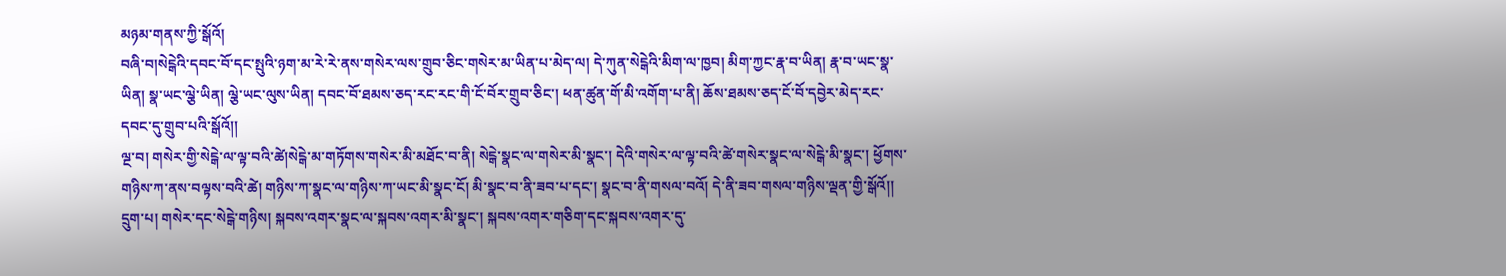མཉམ་གནས་ཀྱི་སྒོའོ།
བཞི་བ།སེངྒེའི་དབང་བོ་དང་སྤུའི་ཉག་མ་རེ་རེ་ནས་གསེར་ལས་གྲུབ་ཅིང་གསེར་མ་ཡིན་པ་མེད་ལ། དེ་ཀུན་སེངྒེའི་མིག་ལ་ཁྱབ། མིག་ཀྱང་རྣ་བ་ཡིན། རྣ་བ་ཡང་སྣ་ཡིན། སྣ་ཡང་ལྕེ་ཡིན། ལྕེ་ཡང་ལུས་ཡིན། དབང་བོ་ཐམས་ཅད་རང་རང་གི་ངོ་བོར་གྲུབ་ཅིང་། ཕན་ཚུན་གོ་མི་འགོག་པ་ནི། ཆོས་ཐམས་ཅད་ངོ་བོ་དབྱེར་མེད་རང་དབང་དུ་གྲུབ་པའི་སྒོའོ།།
ལྔ་བ། གསེར་གྱི་སེངྒེ་ལ་ལྟ་བའི་ཚེ།སེངྒེ་མ་གཏོགས་གསེར་མི་མཐོང་བ་ནི། སེངྒེ་སྣང་ལ་གསེར་མི་སྣང་། དེའི་གསེར་ལ་ལྟ་བའི་ཚེ་གསེར་སྣང་ལ་སེངྒེ་མི་སྣང་། ཕྱོགས་གཉིས་ཀ་ནས་བལྟས་བའི་ཚེ། གཉིས་ཀ་སྣང་ལ་གཉིས་ཀ་ཡང་མི་སྣང་ངོ། མི་སྣང་བ་ནི་ཟབ་པ་དང་། སྣང་བ་ནི་གསལ་བའོ། དེ་ནི་ཟབ་གསལ་གཉིས་ལྡན་གྱི་སྒོའོ།།
དྲུག་པ། གསེར་དང་སེངྒེ་གཉིས། སྐབས་འགར་སྣང་ལ་སྐབས་འགར་མི་སྣང་། སྐབས་འགར་གཅིག་དང་སྐབས་འགར་དུ་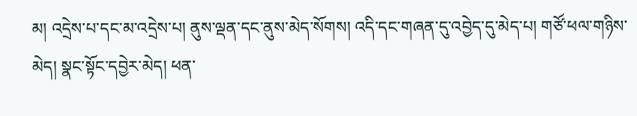མ། འདྲེས་པ་དང་མ་འདྲེས་པ། ནུས་ལྡན་དང་ནུས་མེད་སོགས། འདི་དང་གཞན་དུ་འབྱེད་དུ་མེད་པ། གཙོ་ཕལ་གཉིས་མེད། སྣང་སྟོང་དབྱེར་མེད། ཕན་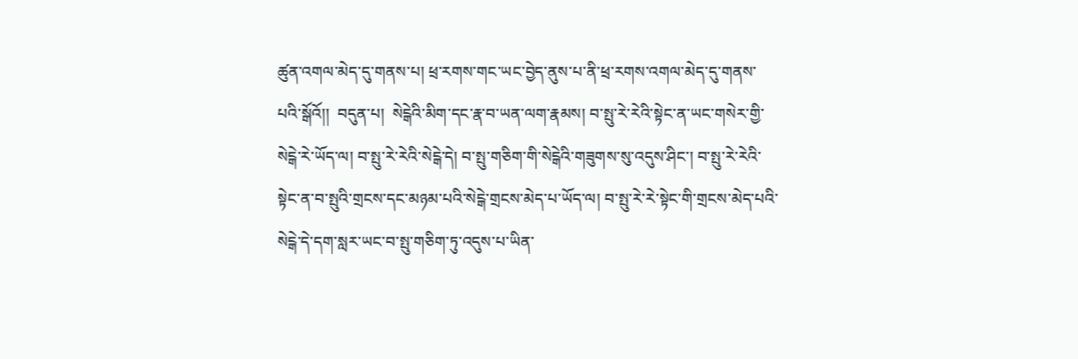ཚུན་འགལ་མེད་དུ་གནས་པ། ཕྲ་རགས་གང་ཡང་བྱེད་ནུས་པ་ནི་ཕྲ་རགས་འགལ་མེད་དུ་གནས་པའི་སྒོའོ།།  བདུན་པ།  སེངྒེའི་མིག་དང་རྣ་བ་ཡན་ལག་རྣམས། བ་སྤུ་རེ་རེའི་སྟེང་ན་ཡང་གསེར་གྱི་སེངྒེ་རེ་ཡོད་ལ། བ་སྤུ་རེ་རེའི་སེངྒེ་དེ། བ་སྤུ་གཅིག་གི་སེངྒེའི་གཟུགས་སུ་འདུས་ཤིང་། བ་སྤུ་རེ་རེའི་སྟེང་ན་བ་སྤུའི་གྲངས་དང་མཉམ་པའི་སེངྒེ་གྲངས་མེད་པ་ཡོད་ལ། བ་སྤུ་རེ་རེ་སྟེང་གི་གྲངས་མེད་པའི་སེངྒེ་དེ་དག་སླར་ཡང་བ་སྤུ་གཅིག་ཏུ་འདུས་པ་ཡིན་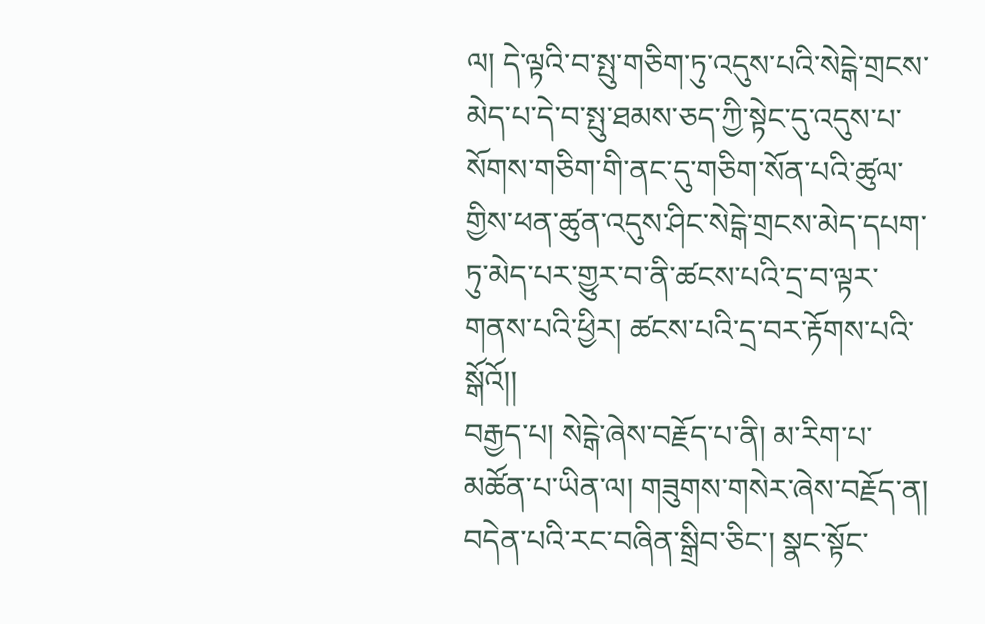ལ། དེ་ལྟའི་བ་སྤུ་གཅིག་ཏུ་འདུས་པའི་སེངྒེ་གྲངས་མེད་པ་དེ་བ་སྤུ་ཐམས་ཅད་ཀྱི་སྟེང་དུ་འདུས་པ་སོགས་གཅིག་གི་ནང་དུ་གཅིག་སོན་པའི་ཚུལ་གྱིས་ཕན་ཚུན་འདུས་ཤིང་སེངྒེ་གྲངས་མེད་དཔག་ཏུ་མེད་པར་གྱུར་བ་ནི་ཚངས་པའི་དྲ་བ་ལྟར་གནས་པའི་ཕྱིར། ཚངས་པའི་དྲ་བར་རྟོགས་པའི་སྒོའོ།།
བརྒྱད་པ། སེངྒེ་ཞེས་བརྗོད་པ་ནི། མ་རིག་པ་མཚོན་པ་ཡིན་ལ། གཟུགས་གསེར་ཞེས་བརྗོད་ན། བདེན་པའི་རང་བཞིན་སྒྲིབ་ཅིང་། སྣང་སྟོང་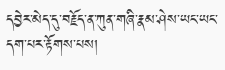དབྱེར་མེད་དུ་བརྗོད་ན་ཀུན་གཞི་རྣམ་ཤེས་ཡང་ཡང་དག་པར་རྟོགས་པས།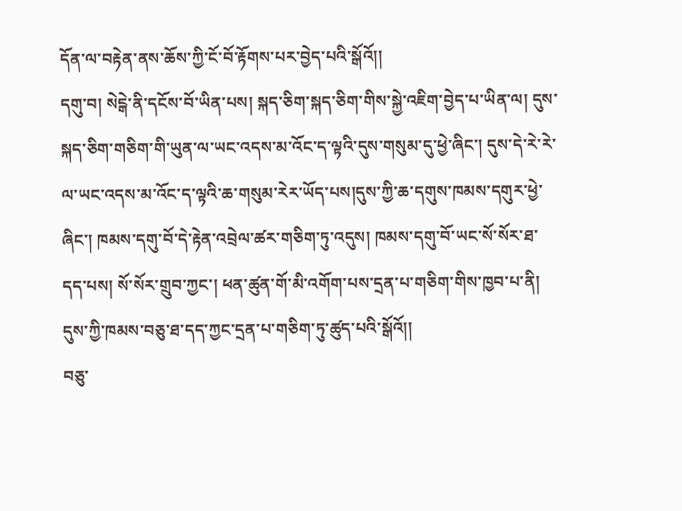དོན་ལ་བརྟེན་ནས་ཆོས་ཀྱི་ངོ་བོ་རྟོགས་པར་བྱེད་པའི་སྒོའོ།།
དགུ་བ། སེངྒེ་ནི་དངོས་བོ་ཡིན་པས། སྐད་ཅིག་སྐད་ཅིག་གིས་སྐྱེ་འཇིག་བྱེད་པ་ཡིན་ལ། དུས་སྐད་ཅིག་གཅིག་གི་ཡུན་ལ་ཡང་འདས་མ་འོང་ད་ལྟའི་དུས་གསུམ་དུ་ཕྱེ་ཞིང་། དུས་དེ་རེ་རེ་ལ་ཡང་འདས་མ་འོང་ད་ལྟའི་ཆ་གསུམ་རེར་ཡོད་པས།དུས་ཀྱི་ཆ་དགུས་ཁམས་དགུར་ཕྱེ་ཞིང་། ཁམས་དགུ་བོ་དེ་རྟེན་འབྲེལ་ཚར་གཅིག་ཏུ་འདུས། ཁམས་དགུ་བོ་ཡང་སོ་སོར་ཐ་དད་པས། སོ་སོར་གྲུབ་ཀྱང་། ཕན་ཚུན་གོ་མི་འགོག་པས་དྲན་པ་གཅིག་གིས་ཁྱབ་པ་ནི། དུས་ཀྱི་ཁམས་བཅུ་ཐ་དད་ཀྱང་དྲན་པ་གཅིག་ཏུ་ཚུད་པའི་སྒོའོ།།
བཅུ་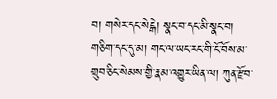བ། གསེར་དང་སེངྒེ། སྣང་བ་དང་མི་སྣང་བ། གཅིག་དང་དུ་མ། གང་ལ་ཡང་རང་གི་ངོ་བོས་མ་གྲུབ་ཅིང་སེམས་གྱི་རྣམ་འགྱུར་ཡིན་ལ། ཀུན་རྫོབ་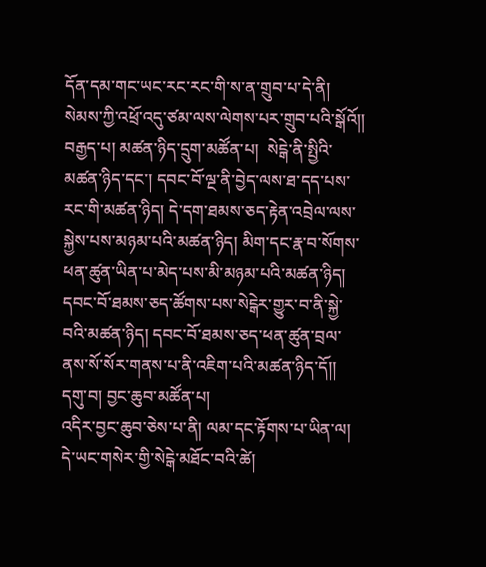དོན་དམ་གང་ཡང་རང་རང་གི་ས་ན་གྲུབ་པ་དེ་ནི། སེམས་ཀྱི་འཕྲོ་འདུ་ཙམ་ལས་ལེགས་པར་གྲུབ་པའི་སྒོའོ།།    བརྒྱད་པ། མཚན་ཉིད་དྲུག་མཚོན་པ།  སེངྒེ་ནི་སྤྱིའི་མཚན་ཉིད་དང་། དབང་བོ་ལྔ་ནི་བྱེད་ལས་ཐ་དད་པས་རང་གི་མཚན་ཉིད། དེ་དག་ཐམས་ཅད་རྟེན་འབྲེལ་ལས་སྐྱེས་པས་མཉམ་པའི་མཚན་ཉིད། མིག་དང་རྣ་བ་སོགས་ཕན་ཚུན་ཡིན་པ་མེད་པས་མི་མཉམ་པའི་མཚན་ཉིད། དབང་བོ་ཐམས་ཅད་ཚོགས་པས་སེངྒེར་གྱུར་བ་ནི་སྐྱེ་བའི་མཚན་ཉིད། དབང་བོ་ཐམས་ཅད་ཕན་ཚུན་བྲལ་ནས་སོ་སོར་གནས་པ་ནི་འཇིག་པའི་མཚན་ཉིད་དོ།།
དགུ་བ། བྱང་ཆུབ་མཚོན་པ།
འདིར་བྱང་ཆུབ་ཅེས་པ་ནི། ལམ་དང་རྟོགས་པ་ཡིན་ལ། དེ་ཡང་གསེར་གྱི་སེངྒེ་མཐོང་བའི་ཚེ།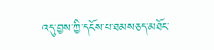འདུ་བྱས་ཀྱི་དངོས་པ་ཐམསཅད་མཐོང་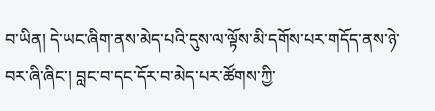བ་ཡིན། དེ་ཡང་ཞིག་ནས་མེད་པའི་དུས་ལ་ལྟོས་མི་དགོས་པར་གདོད་ནས་ཉེ་བར་ཞི་ཞིང་། བླང་བ་དང་དོར་བ་མེད་པར་ཚོགས་ཀྱི་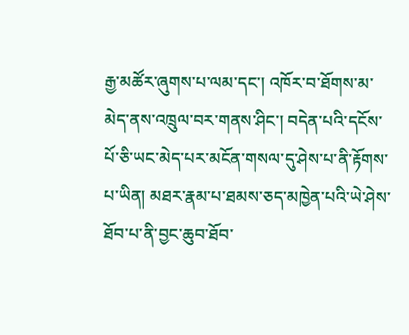རྒྱ་མཚོར་ཞུགས་པ་ལམ་དང་། འཁོར་བ་ཐོགས་མ་མེད་ནས་འཁྲུལ་བར་གནས་ཤིང་། བདེན་པའི་དངོས་པོ་ཅི་ཡང་མེད་པར་མངོན་གསལ་དུ་ཤེས་པ་ནི་རྟོགས་པ་ཡིན། མཐར་རྣམ་པ་ཐམས་ཅད་མཁྱེན་པའི་ཡེ་ཤེས་ཐོབ་པ་ནི་བྱང་ཆུབ་ཐོབ་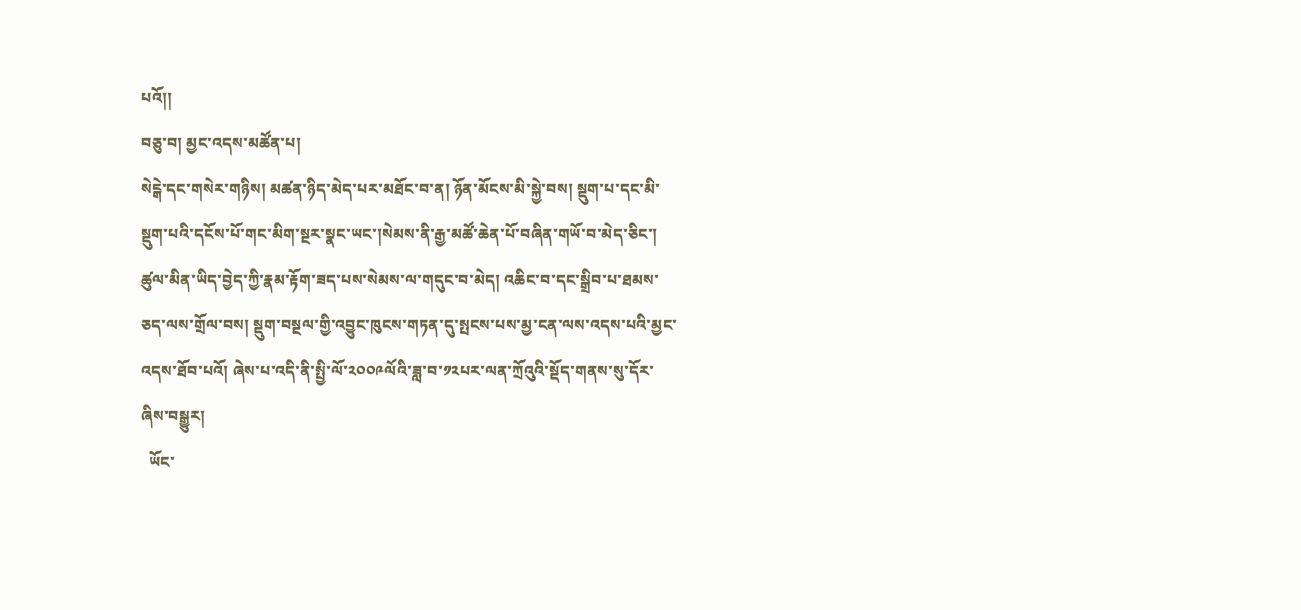པའོ།།
བཅུ་བ། མྱང་འདས་མཚོན་པ།
སེངྒེ་དང་གསེར་གཉིས། མཚན་ཉིད་མེད་པར་མཐོང་བ་ན། ཉོན་མོངས་མི་སྐྱེ་བས། སྡུག་པ་དང་མི་སྡུག་པའི་དངོས་པོ་གང་མིག་སྔར་སྣང་ཡང་།སེམས་ནི་རྒྱ་མཚོ་ཆེན་པོ་བཞིན་གཡོ་བ་མེད་ཅིང་། ཚུལ་མིན་ཡིད་བྱེད་ཀྱི་རྣམ་རྟོག་ཟད་པས་སེམས་ལ་གདུང་བ་མེད། འཆིང་བ་དང་སྒྲིབ་པ་ཐམས་ཅད་ལས་གྲོལ་བས། སྡུག་བསྔལ་གྱི་འབྱུང་ཁུངས་གཏན་དུ་སྤངས་པས་མྱ་ངན་ལས་འདས་པའི་མྱང་འདས་ཐོབ་པའོ། ཞེས་པ་འདི་ནི་སྤྱི་ལོ་༢༠༠༩ལོའི་ཟླ་བ་༡༢པར་ལན་ཀྲོའུའི་སྡོད་གནས་སུ་དོར་ཞིས་བསྒྱུར།
  ཡོང་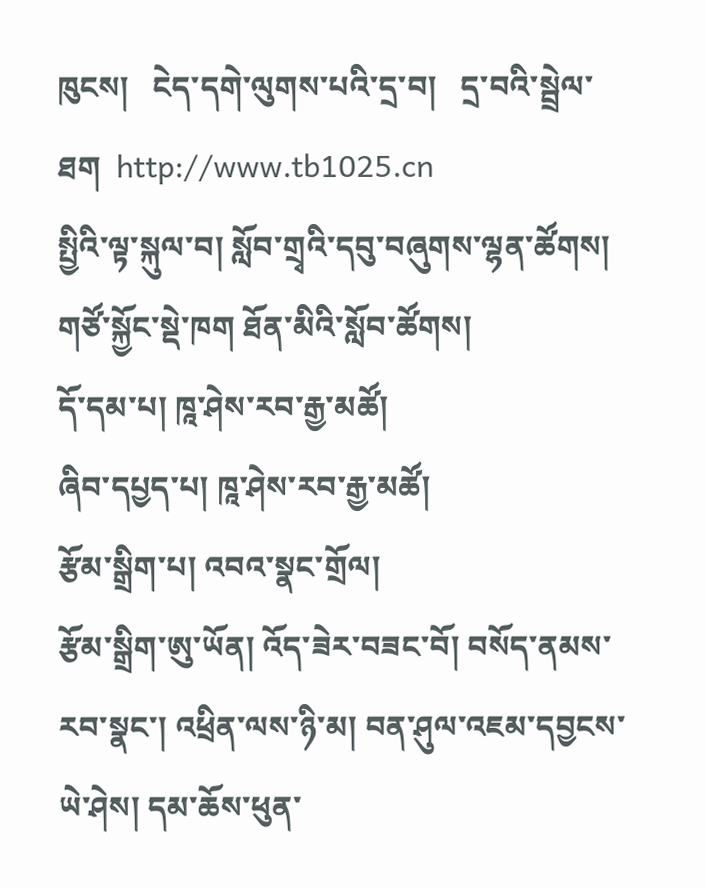ཁུངས།   ངེད་དགེ་ལུགས་པའི་དྲ་བ།   དྲ་བའི་སྦྲེལ་ཐག  http://www.tb1025.cn
སྤྱིའི་ལྟ་སྐུལ་བ། སློབ་གྲྭའི་དབུ་བཞུགས་ལྷན་ཚོགས།
གཙོ་སྐྱོང་སྡེ་ཁག ཐོན་མིའི་སློབ་ཚོགས།
དོ་དམ་པ། ཁཱ་ཤེས་རབ་རྒྱ་མཚོ།
ཞིབ་དཔྱད་པ། ཁཱ་ཤེས་རབ་རྒྱ་མཚོ།
རྩོམ་སྒྲིག་པ། འབའ་སྣང་གྲོལ།
རྩོམ་སྒྲིག་ཨུ་ཡོན། འོད་ཟེར་བཟང་བོ། བསོད་ནམས་རབ་སྣང་། འཕྲིན་ལས་ཉི་མ། བན་ཤུལ་འཇམ་དབྱངས་ཡེ་ཤེས། དམ་ཆོས་ཕུན་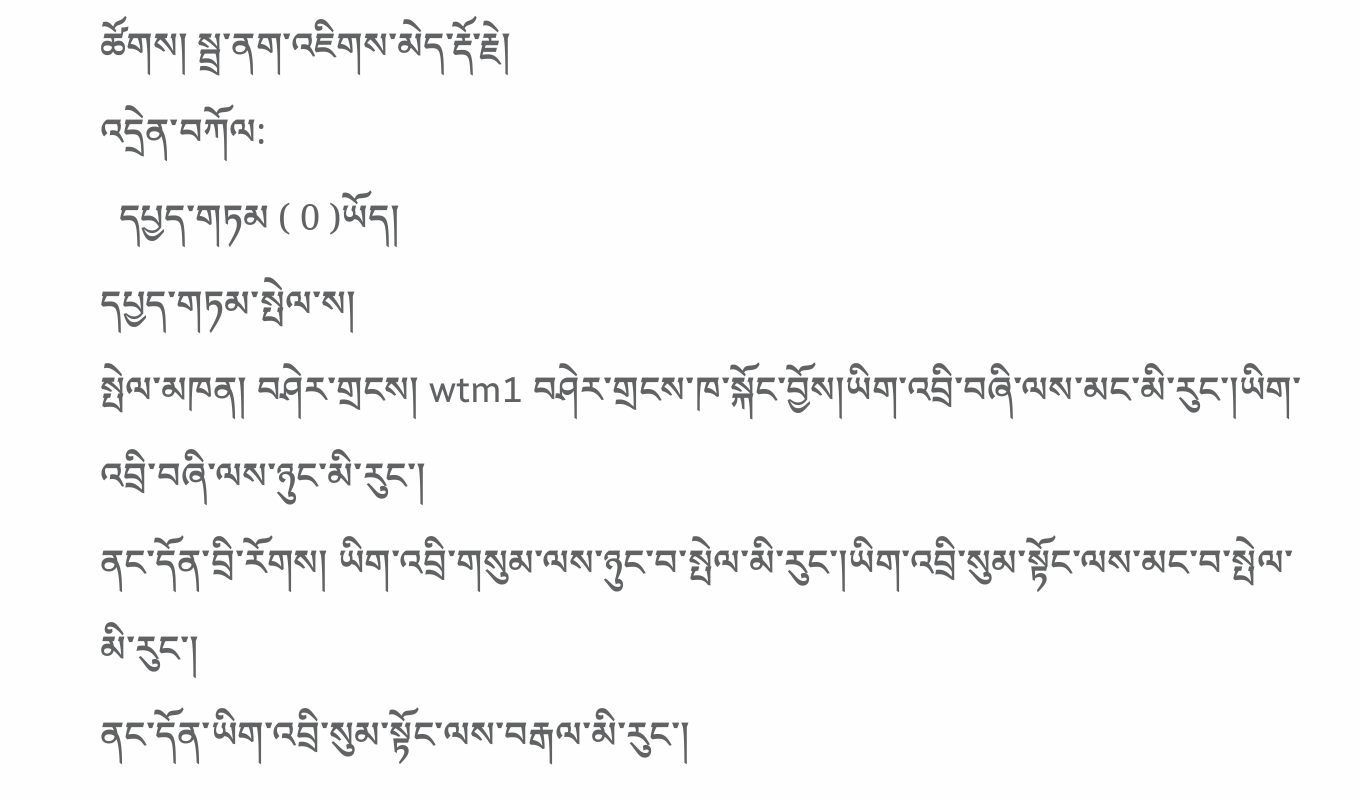ཚོགས། སྦྲ་ནག་འཇིགས་མེད་རྡོ་རྗེ།
འདྲེན་བཀོལ:
  དཔྱད་གཏམ ( 0 )ཡོད།
དཔྱད་གཏམ་སྤེལ་ས།
སྤེལ་མཁན། བཤེར་གྲངས། wtm1 བཤེར་གྲངས་ཁ་སྐོང་བྱོས།ཡིག་འབྲི་བཞི་ལས་མང་མི་རུང་།ཡིག་འབྲི་བཞི་ལས་ཉུང་མི་རུང་།
ནང་དོན་བྲི་རོགས། ཡིག་འབྲི་གསུམ་ལས་ཉུང་བ་སྤེལ་མི་རུང་།ཡིག་འབྲི་སུམ་སྟོང་ལས་མང་བ་སྤེལ་མི་རུང་།
ནང་དོན་ཡིག་འབྲི་སུམ་སྟོང་ལས་བརྒལ་མི་རུང་།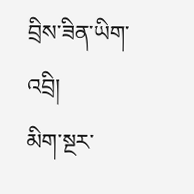བྲིས་ཟིན་ཡིག་འབྲི།
མིག་སྔར་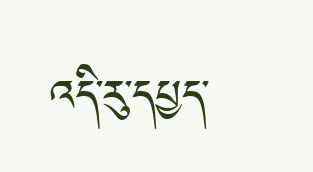འདི་རུ་དཔྱད་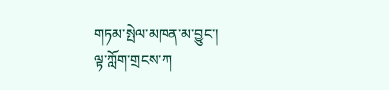གཏམ་སྤེལ་མཁན་མ་བྱུང་།
ལྟ་ཀློག་གྲངས་ཀ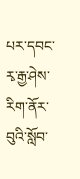པར་དབང་རྭ་རྒྱ་ཤེས་རིག་ནོར་བུའི་སློབ་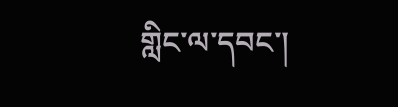གླིང་ལ་དབང་།